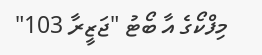މިފްކޯގެ އާ ބޯޓު "ޖަޒީރާ 103"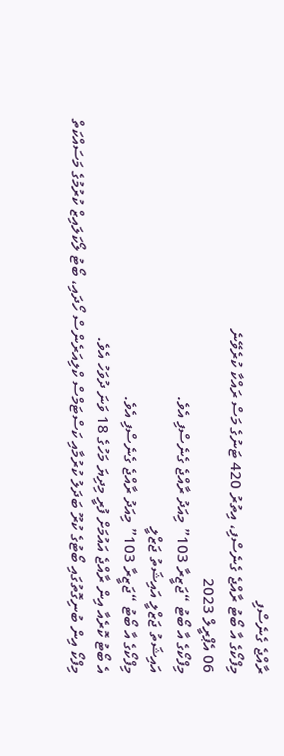ރާއްޖެ ގެނެސްފި
މިފްކޯގެ އާ ބޯޓު ރާއްޖެ ގެނެސްފި، އިތުރު 420 ޓަނުގެ މަސް ރައްކާ ކުރެވޭނެ
06 އެޕްރީލް 2023
މިފްކޯގެ އާ ބޯޓު “ޖަޒީރާ 103” މިއަދު ރާއްޖެ ގެނެސްފި އެވެ.
އައިޝަތު ޖަޒްލީ އައިޝަތު ޖަޒްލީ
މިފްކޯގެ އާ ބޯޓު “ޖަޒީރާ 103” މިއަދު ރާއްޖެ ގެނެސްފި އެވެ.
އެ ބޯޓު ކޮރެއާ އިން ރާއްޖެ އައުމަށް ފުރީ މިދިޔަ މަހުގެ 18 ވަނަ ދުވަހު އެވެ.
މިފްކޯ އިން ބުނިގޮތުގައި ބޯޓުގެ ކުރޫ ބަދަލު ކުރުމާއި ކަސްޓަމްސް ކްލިއަރެންސް ހޯދައި، ބޯޓު ލޯކަލައިޒް ކުރުމުގެ މަސައްކަތް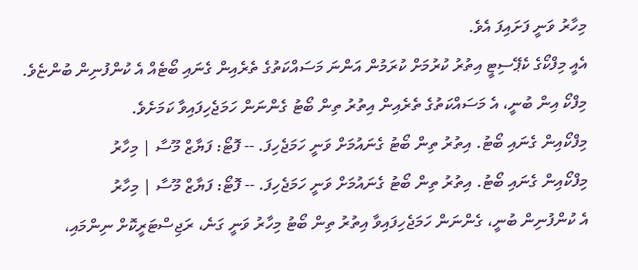މިހާރު ވަނީ ފަށައިފަ އެވެ.
އެއީ މިފްކޯގެ ކެޕޭސިޓީ އިތުރު ކުރުމަށް ކުރަމުން އަންނަ މަސައްކަތުގެ ތެރެއިން ގެނައި ބޯޓެއް އެ ކުންފުނިން ބުންޏެވެ.
މިފްކޯ އިން ބުނީ، އެ މަސައްކަތުގެ ތެރެއިން އިތުރު ތިން ބޯޓު ގެންނަން ހަމަޖެހިފައިވާ ކަމަށެވެ.
މިފްކޯއިން ގެނައި ބޯޓު. އިތުރު ތިން ބޯޓު ގެނައުމަށް ވަނީ ހަމަޖެހިފަ. -- ފޮޓޯ: ފަޔާޒް މޫސާ | މިހާރު
މިފްކޯއިން ގެނައި ބޯޓު. އިތުރު ތިން ބޯޓު ގެނައުމަށް ވަނީ ހަމަޖެހިފަ. -- ފޮޓޯ: ފަޔާޒް މޫސާ | މިހާރު
އެ ކުންފުނިން ބުނީ، ގެންނަން ހަމަޖެހިފައިވާ އިތުރު ތިން ބޯޓު މިހާރު ވަނީ ގަނެ، ރަޖިސްޓަރީކޮށް ނިންމައި،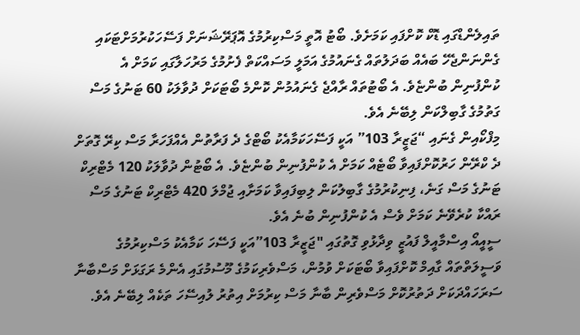ތައިލެންޑްގައި ޑޮކް ކޮށްފައި ކަމަށެވެ. ބޯޓު އޮތީ މަސްކިރުމުގެ އޮޕަރޭޝަނަށް ފަސޭހަކުރުމަށްޓަކައި ގެންނަންޖެހޭ ބައެއް ބަދަލުތައް ގެނައުމުގެ އަމަލީ މަސައްކަތް ފެށުމުގެ މަރުހަލާގައި ކަމަށް އެ ކުންފުނިން ބުންޏެވެ. އެ ބޯޓުތައް ރާއްޖެ ގެނައުމުން ކޮންމެ ބޯޓަކަށް ދުވާލަކު 60 ޓަނުގެ މަސް ގަތުމުގެ ގާބިލްކަން ލިބޭނެ އެވެ.
މިފްކޯއިން ގެނައި “ޖަޒީރާ 103” އަކީ ފަސޭހަކަމާއެކު ބޯޓްގެ ދެ ފަރާތުން އެއްފަހަރާ މަސް ކިރޭ ގޮތަށް ދެ ކްރޭން ހަރުކޮށްފައިވާ ބޯޓެއް ކަމަށް އެ ކުންފުނިން ބުންޏެވެ. އެ ބޯޓުން ދުވާލަކު 120 މެޓްރިކް ޓަނުގެ މަސް ގަނެ، ފިނިކުރުމުގެ ގާބިލުކަން ލިބިފައިވާ ކަމަށާއި ޖުމްލަ 420 މެޓްރިކް ޓަނުގެ މަސް ރައްކާ ކުރެވޭނެ ކަމަށް ވެސް އެ ކުންފުނިން ބުނެ އެވެ.
ސީއީއޯ އިސްމާއީލް ފައުޒީ ވިދާޅުވި ގޮތުގައި "ޖަޒީރާ 103”އަކީ ފަސޭހަ ކަމާއެކު މަސްކިރުމުގެ ވަސީލަތްތައް ގާއިމް ކޮށްފައިވާ ބޯޓަކަށް ވުމުން، މަސްވެރިކަމުގެ މޫސުމުގައި އެންމެ ރަގަޅަށް މަސްބާނާ ސަރަހައްދަކަށް ދަތުރުކޮށް މަސްވެރިން ބާނާ މަސް ކިރުމަށް އިތުރު ލުއިސޭހަ ތަކެއް ލިބޭނެ އެވެ.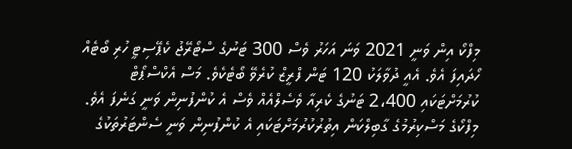މިފްކޯ އިން ވަނީ 2021 ވަނަ އަހަރު ވެސް 300 ޓަނުގެ ސްޓޯރޭޖު ކެޕޭސިޓީ ހުރި ބޯޓެއް ހޯދައިފަ އެވެ. އެއީ ދުވާލަކު 120 ޓަން ފްރީޒް ކުރެވޭ ބޯޓެކެވެ. މަސް އެކްސްޕޯޓް ކުރުމަށްޓަކައި 2،400 ޓަނުގެ ކެރިއާ ވެސެލްއެއް ވެސް އެ ކުންފުނިން ވަނީ ގަނެފަ އެވެ.
މިފްކޯގެ މަސްކިރުމުގެ ގާބިލްކަން އިތުރުކުރުމަށްޓަކައި އެ ކުންފުނިން ވަނީ ސެންޓަރުތަކުގެ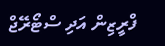ފްރީޒިން އަދި ސްޓޯރޭޖް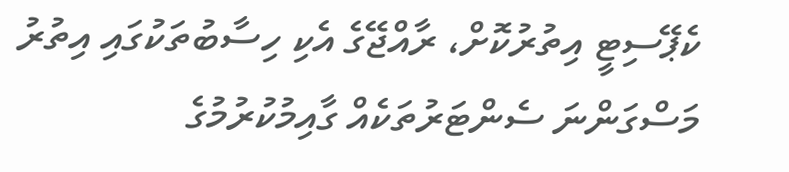ކެޕޭސިޓީ އިތުރުކޮށް، ރާއްޖޭގެ އެކި ހިސާބުތަކުގައި އިތުރު މަސްގަންނަ ސެންޓަރުތަކެއް ގާއިމުކުރުމުގެ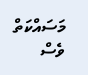މަސައްކަތް ވެސް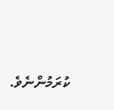ކުރަމުންނެވެ.